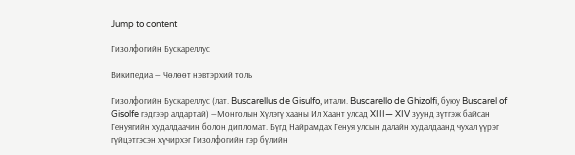Jump to content

Гизолфогийн Бускареллус

Википедиа — Чөлөөт нэвтэрхий толь

Гизолфогийн Бускареллус (лат. Buscarellus de Gisulfo, итали. Buscarello de Ghizolfi, буюу Buscarel of Gisolfe гэдгээр алдартай) —Монголын Хүлэгү хааны Ил Хаант улсад XIII— XIV зуунд зүтгэж байсан Генуягийн худалдаачин болон дипломат. Бүгд Найрамдах Генуя улсын далайн худалдаанд чухал үүрэг гүйцэтгэсэн хүчирхэг Гизолфогийн гэр бүлийн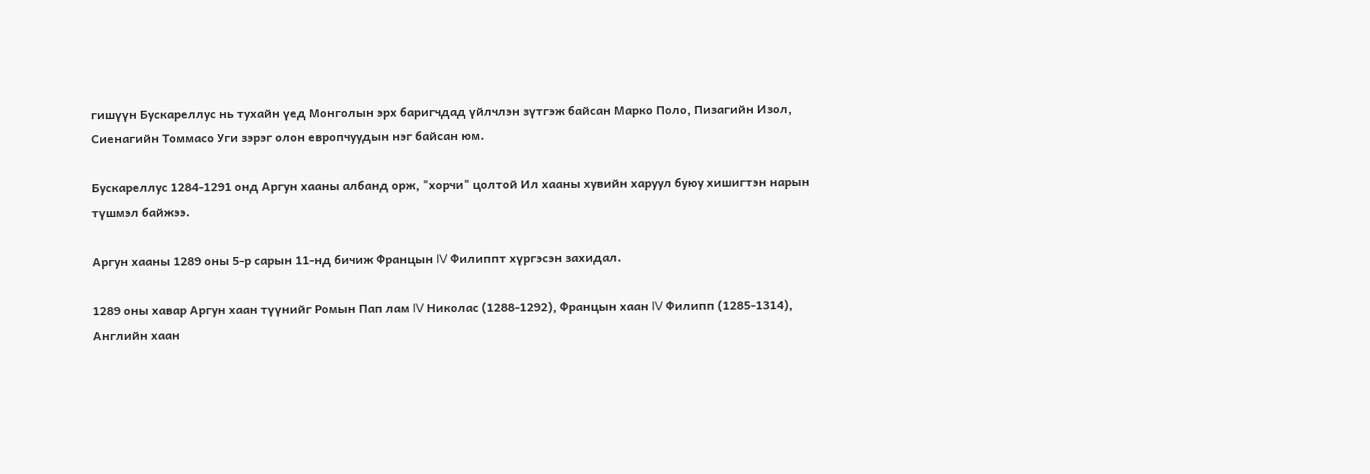гишүүн Бускареллус нь тухайн үед Монголын эрх баригчдад үйлчлэн зүтгэж байсан Марко Поло, Пизагийн Изол, Сиенагийн Томмасо Уги зэрэг олон европчуудын нэг байсан юм.

Бускареллус 1284-1291 онд Аргун хааны албанд орж, "хорчи" цолтой Ил хааны хувийн харуул буюу хишигтэн нарын түшмэл байжээ.

Аргун хааны 1289 оны 5-р сарын 11-нд бичиж Францын IV Филиппт хүргэсэн захидал.

1289 оны хавар Аргун хаан түүнийг Ромын Пап лам IV Николас (1288-1292), Францын хаан IV Филипп (1285-1314), Английн хаан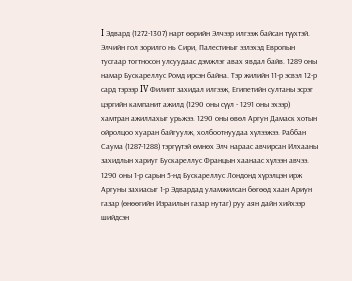I Эдвард (1272-1307) нарт өөрийн Элчээр илгээж байсан түүхтэй. Элчийн гол зорилго нь Сири, Палестиныг эзлэхэд Европын тусгаар тогтносон улсуудаас дэмжлэг авах явдал байв. 1289 оны намар Бускареллус Ромд ирсэн байна. Тэр жилийн 11-р эсвэл 12-р сард тэрээр IV Филипт захидал илгээж, Египетийн султаны эсрэг цэргийн кампанит ажилд (1290 оны сүүл - 1291 оны эхээр) хамтран ажиллахыг урьжээ. 1290 оны өвөл Аргун Дамаск хотын ойролцоо хуаран байгуулж, холбоотнуудаа хүлээжээ. Раббан Саума (1287-1288) тэргүүтэй өмнөх Элч нараас авчирсан Илхааны захидлын хариуг Бускареллус Францын хаанаас хүлээн авчээ. 1290 оны 1-р сарын 5-нд Бускареллус Лондонд хүрэлцэн ирж Аргуны захиасыг 1-р Эдвардад уламжилсан бөгөөд хаан Ариун газар (өнөөгийн Израилын газар нутаг) руу аян дайн хийхээр шийдсэн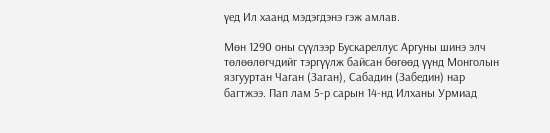үед Ил хаанд мэдэгдэнэ гэж амлав.

Мөн 1290 оны сүүлээр Бускареллус Аргуны шинэ элч төлөөлөгчдийг тэргүүлж байсан бөгөөд үүнд Монголын язгууртан Чаган (Заган), Сабадин (Забедин) нар багтжээ. Пап лам 5-р сарын 14-нд Илханы Урмиад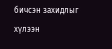бичсэн захидлыг хүлээн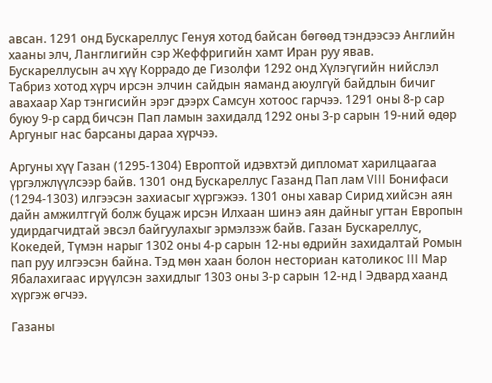авсан. 1291 онд Бускареллус Генуя хотод байсан бөгөөд тэндээсээ Английн хааны элч, Ланглигийн сэр Жеффригийн хамт Иран руу явав. Бускареллусын ач хүү Коррадо де Гизолфи 1292 онд Хүлэгүгийн нийслэл Табриз хотод хүрч ирсэн элчин сайдын яаманд аюулгүй байдлын бичиг авахаар Хар тэнгисийн эрэг дээрх Самсун хотоос гарчээ. 1291 оны 8-р сар буюу 9-р сард бичсэн Пап ламын захидалд 1292 оны 3-р сарын 19-ний өдөр Аргуныг нас барсаны дараа хүрчээ.

Аргуны хүү Газан (1295-1304) Европтой идэвхтэй дипломат харилцаагаа үргэлжлүүлсээр байв. 1301 онд Бускареллус Газанд Пап лам VIII Бонифаси (1294-1303) илгээсэн захиасыг хүргэжээ. 1301 оны хавар Сирид хийсэн аян дайн амжилтгүй болж буцаж ирсэн Илхаан шинэ аян дайныг угтан Европын удирдагчидтай эвсэл байгуулахыг эрмэлзэж байв. Газан Бускареллус, Кокедей, Түмэн нарыг 1302 оны 4-р сарын 12-ны өдрийн захидалтай Ромын пап руу илгээсэн байна. Тэд мөн хаан болон несториан католикос III Мар Ябалахигаас ирүүлсэн захидлыг 1303 оны 3-р сарын 12-нд I Эдвард хаанд хүргэж өгчээ.

Газаны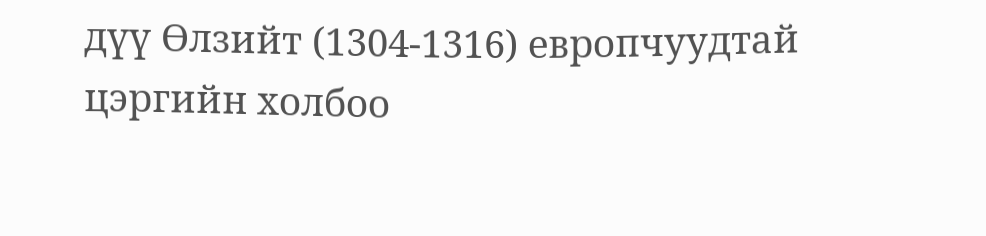дүү Өлзийт (1304-1316) европчуудтай цэргийн холбоо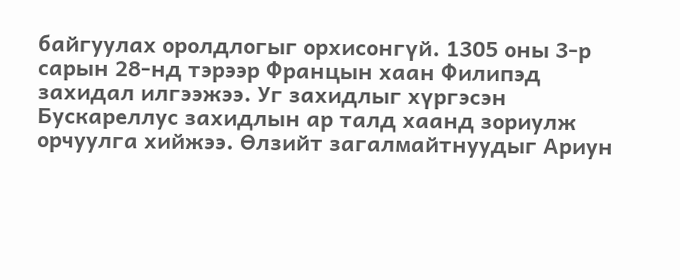байгуулах оролдлогыг орхисонгүй. 1305 оны 3-р сарын 28-нд тэрээр Францын хаан Филипэд захидал илгээжээ. Уг захидлыг хүргэсэн Бускареллус захидлын ар талд хаанд зориулж орчуулга хийжээ. Өлзийт загалмайтнуудыг Ариун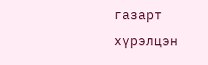газарт хүрэлцэн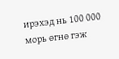ирэхэд нь 100 000 морь өгнө гэж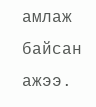амлаж байсан ажээ.